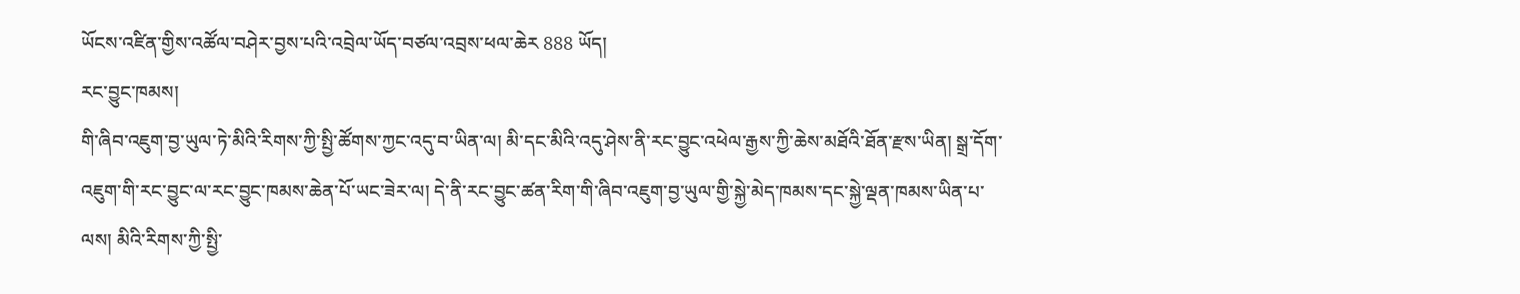ཡོངས་འཛིན་གྱིས་འཚོལ་བཤེར་བྱས་པའི་འབྲེལ་ཡོད་བཙལ་འབྲས་ཕལ་ཆེར 888 ཡོད།
རང་བྱུང་ཁམས།
གི་ཞིབ་འཇུག་བྱ་ཡུལ་ཏེ་མིའི་རིགས་ཀྱི་སྤྱི་ཚོགས་ཀྱང་འདུ་བ་ཡིན་ལ། མི་དང་མིའི་འདུ་ཤེས་ནི་རང་བྱུང་འཕེལ་རྒྱས་ཀྱི་ཆེས་མཐོའི་ཐོན་རྫས་ཡིན། སྒྲ་དོག་འཇུག་གི་རང་བྱུང་ལ་རང་བྱུང་ཁམས་ཆེན་པོ་ཡང་ཟེར་ལ། དེ་ནི་རང་བྱུང་ཚན་རིག་གི་ཞིབ་འཇུག་བྱ་ཡུལ་གྱི་སྐྱེ་མེད་ཁམས་དང་སྐྱེ་ལྡན་ཁམས་ཡིན་པ་ལས། མིའི་རིགས་ཀྱི་སྤྱི་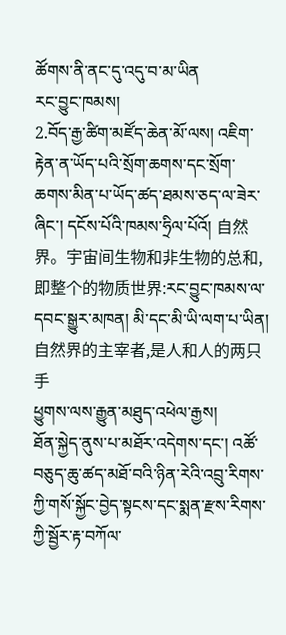ཚོགས་ནི་ནང་དུ་འདུ་བ་མ་ཡིན
རང་བྱུང་ཁམས།
2.བོད་རྒྱ་ཚིག་མཛོད་ཆེན་མོ་ལས། འཇིག་རྟེན་ན་ཡོད་པའི་སྲོག་ཆགས་དང་སྲོག་ཆགས་མིན་པ་ཡོད་ཚད་ཐམས་ཅད་ལ་ཟེར་ཞིང་། དངོས་པོའི་ཁམས་ཧྲིལ་པོའོ། 自然界。宇宙间生物和非生物的总和,即整个的物质世界:རང་བྱུང་ཁམས་ལ་དབང་སྒྱུར་མཁན། མི་དང་མི་ཡི་ལག་པ་ཡིན། 自然界的主宰者,是人和人的两只手
ཕྱུགས་ལས་རྒྱུན་མཐུད་འཕེལ་རྒྱས།
ཐོན་སྐྱེད་ནུས་པ་མཐོར་འདེགས་དང་། འཚོ་བཅུད་ཆུ་ཚད་མཐོ་བའི་ཉིན་རེའི་འབྲུ་རིགས་ཀྱི་གསོ་སྐྱོང་བྱེད་སྟངས་དང་སྨན་རྫས་རིགས་ཀྱི་སྦྱོར་རྟ་བཀོལ་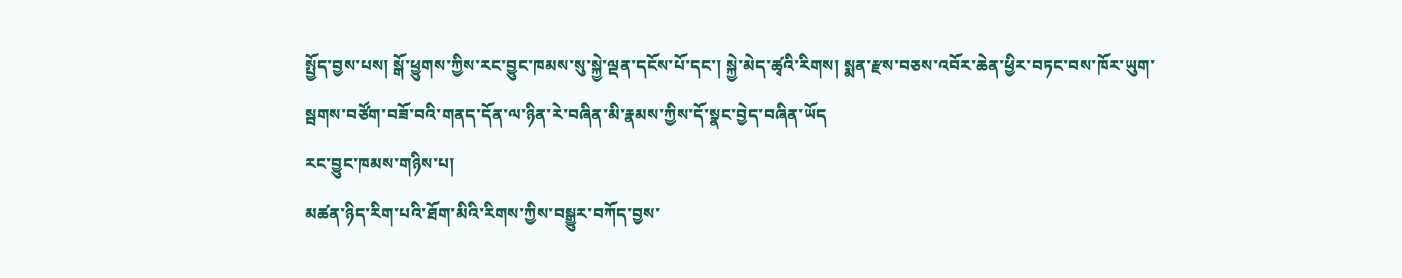སྤྱོད་བྱས་པས། སྒོ་ཕྱུགས་ཀྱིས་རང་བྱུང་ཁམས་སུ་སྐྱེ་ལྡན་དངོས་པོ་དང་། སྐྱེ་མེད་ཚྭའི་རིགས། སྨན་རྫས་བཅས་འབོར་ཆེན་ཕྱིར་བཏང་བས་ཁོར་ཡུག་སྦགས་བཙོག་བཟོ་བའི་གནད་དོན་ལ་ཉིན་རེ་བཞིན་མི་རྣམས་ཀྱིས་དོ་སྣང་བྱེད་བཞིན་ཡོད
རང་བྱུང་ཁམས་གཉིས་པ།
མཚན་ཉིད་རིག་པའི་ཐོག་མིའི་རིགས་ཀྱིས་བསྒྱུར་བཀོད་བྱས་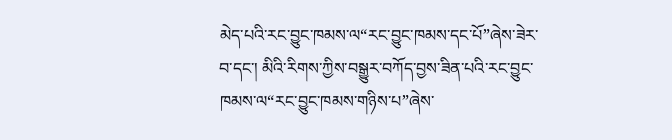མེད་པའི་རང་བྱུང་ཁམས་ལ“རང་བྱུང་ཁམས་དང་པོ”ཞེས་ཟེར་བ་དང་། མིའི་རིགས་ཀྱིས་བསྒྱུར་བཀོད་བྱས་ཟིན་པའི་རང་བྱུང་ཁམས་ལ“རང་བྱུང་ཁམས་གཉིས་པ”ཞེས་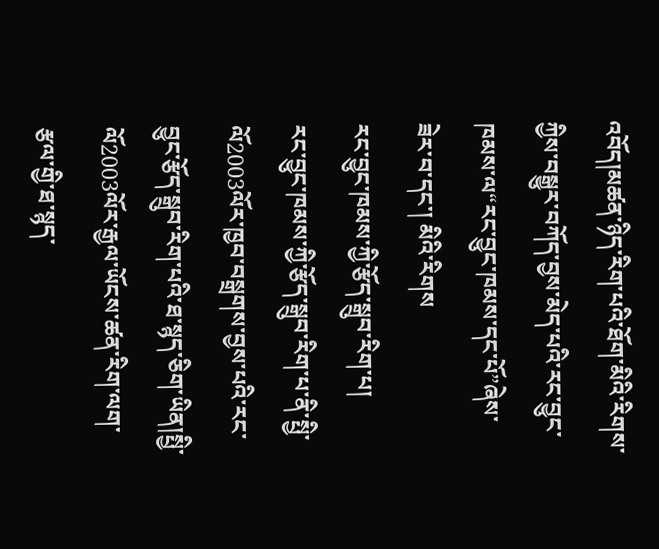འབོད།མཚན་ཉིད་རིག་པའི་ཐོག་མིའི་རིགས་ཀྱིས་བསྒྱུར་བཀོད་བྱས་མེད་པའི་རང་བྱུང་ཁམས་ལ“རང་བྱུང་ཁམས་དང་པོ”ཞེས་ཟེར་བ་དང་། མིའི་རིགས
རང་བྱུང་ཁམས་ཀྱི་རྩོད་སྒྲུབ་རིག་པ།
རང་བྱུང་ཁམས་ཀྱི་རྩོད་སྒྲུབ་རིག་པ་ནི་སྤྱི་ལོ2003ལོར་ཁྱབ་བསྒྲགས་བྱས་པའི་རང་བྱུང་རྩོད་སྒྲུབ་རིག་པའི་ཐ་སྙད་ཅིག་ཡིན།སྤྱི་ལོ2003ལོར་རྒྱལ་ཡོངས་ཚན་རིག་ལག་རྩལ་གྱི་ཐ་སྙད་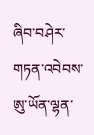ཞིབ་བཤེར་གཏན་འབེབས་ཨུ་ཡོན་ལྷན་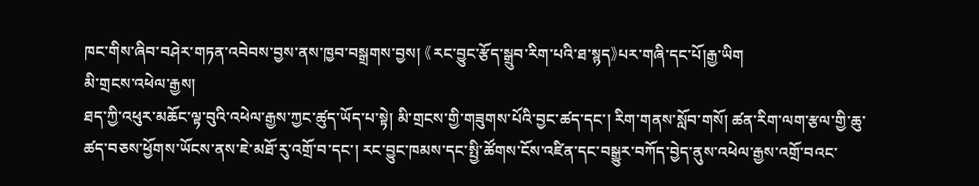ཁང་གིས་ཞིབ་བཤེར་གཏན་འབེབས་བྱས་ནས་ཁྱབ་བསྒྲགས་བྱས། 《རང་བྱུང་རྩོད་སྒྲུབ་རིག་པའི་ཐ་སྙད》པར་གཞི་དང་པོ།རྒྱ་ཡིག
མི་གྲངས་འཕེལ་རྒྱས།
ཐད་ཀྱི་འཕུར་མཆོང་ལྟ་བུའི་འཕེལ་རྒྱས་ཀྱང་ཚུད་ཡོད་པ་སྟེ། མི་གྲངས་གྱི་གཟུགས་པོའི་བྱང་ཚད་དང་། རིག་གནས་སློབ་གསོ། ཚན་རིག་ལག་རྩལ་གྱི་ཆུ་ཚད་བཅས་ཕྱོགས་ཡོངས་ནས་ཇེ་མཐོ་རུ་འགྲོ་བ་དང་། རང་བྱུང་ཁམས་དང་སྤྱི་ཚོགས་ངོས་འཛིན་དང་བསྒྱུར་བཀོད་བྱེད་ནུས་འཕེལ་རྒྱས་འགྲོ་བའང་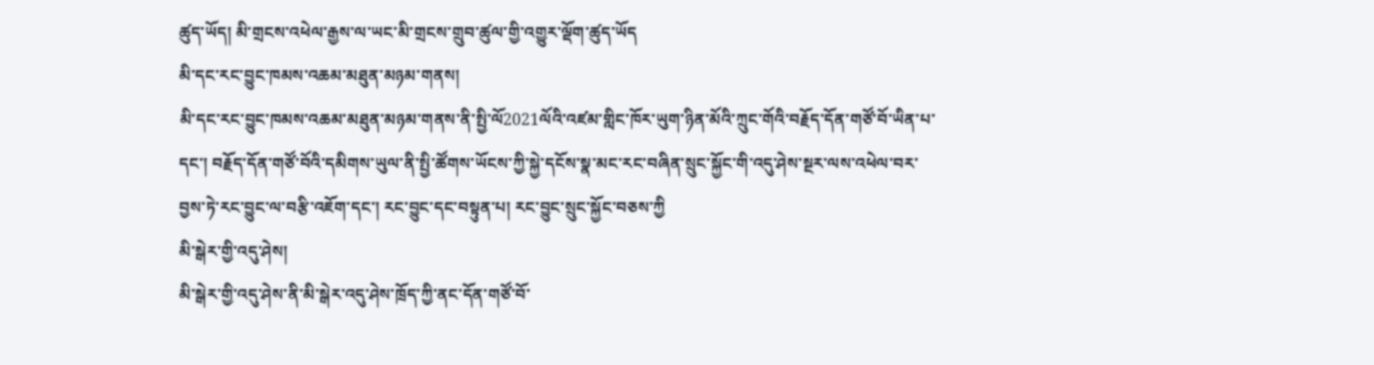ཚུད་ཡོད། མི་གྲངས་འཕེལ་རྒྱས་ལ་ཡང་མི་གྲངས་གྲུབ་ཚུལ་གྱི་འགྱུར་ལྡོག་ཚུད་ཡོད
མི་དང་རང་བྱུང་ཁམས་འཆམ་མཐུན་མཉམ་གནས།
མི་དང་རང་བྱུང་ཁམས་འཆམ་མཐུན་མཉམ་གནས་ནི་སྤྱི་ལོ2021ལོའི་འཛམ་གླིང་ཁོར་ཡུག་ཉིན་མོའི་ཀྲུང་གོའི་བརྗོད་དོན་གཙོ་བོ་ཡིན་པ་དང་། བརྗོད་དོན་གཙོ་བོའི་དམིགས་ཡུལ་ནི་སྤྱི་ཚོགས་ཡོངས་ཀྱི་སྐྱེ་དངོས་སྣ་མང་རང་བཞིན་སྲུང་སྐྱོང་གི་འདུ་ཤེས་སྔར་ལས་འཕེལ་བར་བྱས་ཏེ་རང་བྱུང་ལ་བརྩི་འཇོག་དང་། རང་བྱུང་དང་བསྟུན་པ། རང་བྱུང་སྲུང་སྐྱོང་བཅས་ཀྱི
མི་སྒེར་གྱི་འདུ་ཤེས།
མི་སྒེར་གྱི་འདུ་ཤེས་ནི་མི་སྒེར་འདུ་ཤེས་ཁྲོད་ཀྱི་ནང་དོན་གཙོ་བོ་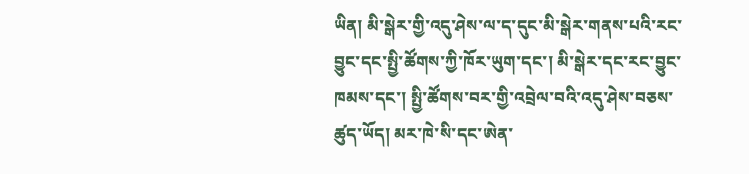ཡིན། མི་སྒེར་གྱི་འདུ་ཤེས་ལ་ད་དུང་མི་སྒེར་གནས་པའི་རང་བྱུང་དང་སྤྱི་ཚོགས་ཀྱི་ཁོར་ཡུག་དང་། མི་སྒེར་དང་རང་བྱུང་ཁམས་དང་། སྤྱི་ཚོགས་བར་གྱི་འབྲེལ་བའི་འདུ་ཤེས་བཅས་ཚུད་ཡོད། མར་ཁེ་སི་དང་ཨེན་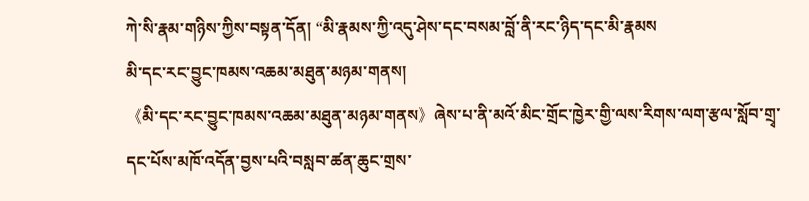ཀེ་སི་རྣམ་གཉིས་ཀྱིས་བསྟན་དོན། “མི་རྣམས་ཀྱི་འདུ་ཤེས་དང་བསམ་བློ་ནི་རང་ཉིད་དང་མི་རྣམས
མི་དང་རང་བྱུང་ཁམས་འཆམ་མཐུན་མཉམ་གནས།
《མི་དང་རང་བྱུང་ཁམས་འཆམ་མཐུན་མཉམ་གནས》ཞེས་པ་ནི་མའོ་མིང་གྲོང་ཁྱེར་གྱི་ལས་རིགས་ལག་རྩལ་སློབ་གྲྭ་དང་པོས་མཁོ་འདོན་བྱས་པའི་བསླབ་ཚན་ཆུང་གྲས་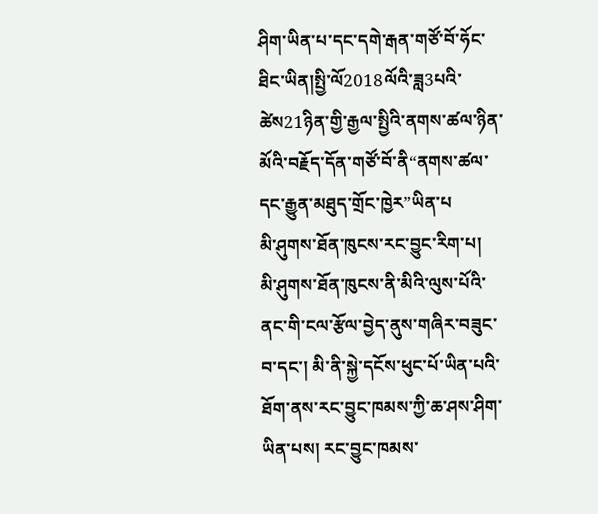ཤིག་ཡིན་པ་དང་དགེ་རྒན་གཙོ་བོ་ཧོང་ཐིང་ཡིན།སྤྱི་ལོ2018ལོའི་ཟླ3པའི་ཚེས21ཉིན་གྱི་རྒྱལ་སྤྱིའི་ནགས་ཚལ་ཉིན་མོའི་བརྗོད་དོན་གཙོ་བོ་ནི“ནགས་ཚལ་དང་རྒྱུན་མཐུད་གྲོང་ཁྱེར”ཡིན་པ
མི་ཤུགས་ཐོན་ཁུངས་རང་བྱུང་རིག་པ།
མི་ཤུགས་ཐོན་ཁུངས་ནི་མིའི་ལུས་པོའི་ནང་གི་ངལ་རྩོལ་བྱེད་ནུས་གཞིར་བཟུང་བ་དང་། མི་ནི་སྐྱེ་དངོས་ཕུང་པོ་ཡིན་པའི་ཐོག་ནས་རང་བྱུང་ཁམས་ཀྱི་ཆ་ཤས་ཤིག་ཡིན་པས། རང་བྱུང་ཁམས་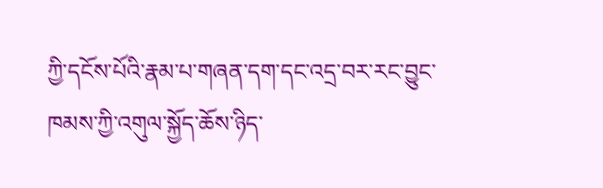ཀྱི་དངོས་པོའི་རྣམ་པ་གཞན་དག་དང་འདྲ་བར་རང་བྱུང་ཁམས་ཀྱི་འགུལ་སྐྱོད་ཆོས་ཉིད་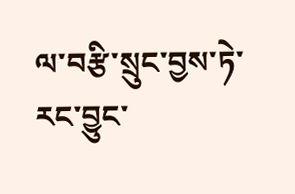ལ་བརྩི་སྲུང་བྱས་ཏེ་རང་བྱུང་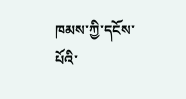ཁམས་ཀྱི་དངོས་པོའི་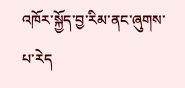འཁོར་སྐྱོད་བྱ་རིམ་ནང་ཞུགས་པ་རེད